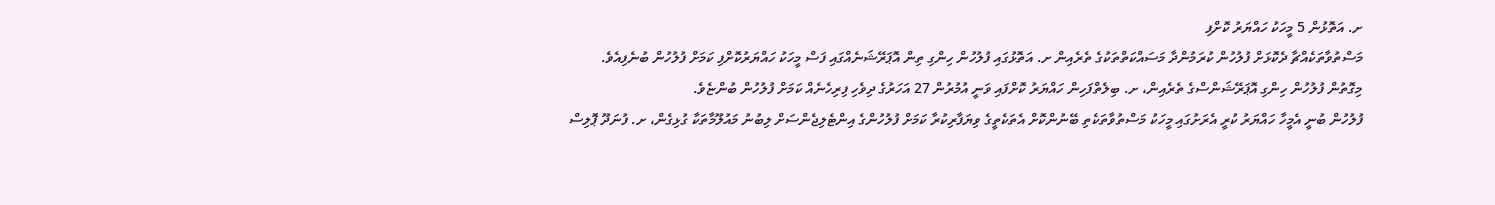ށ. އަތޮޅުން 5 މީހަކު ހައްޔަރު ކޮށްފި
މަސްތުވާތަކެއްޗާ ދެކޮޅަށް ފުލުހުން ކުރަމުންދާ މަސައްކަތްތަކުގެ ތެރެއިން ށ. އަތޮޅުގައި ފުލުހުން ހިންގި ތިން އޮޕަރޭޝަނެއްގައި ފަސް މީހަކު ހައްޔަރުކޮށްފި ކަމަށް ފުލުހުން ބުނެފިއެވެ.
މިގޮތުން ފުލުހުން ހިންގި އޮޕަރޭޝަންސްގެ ތެރެއިން، ށ. ބިލެތްފަހިން ހައްޔަރު ކޮށްފައި ވަނީ އުމުރުން 27 އަހަރުގެ ދިވެހި ފިރިހެނެއް ކަމަށް ފުލުހުން ބުންޏެވެ.
ފުލުހުން ބުނީ އެމީހާ ހައްޔަރު ކުރީ އެރަށުގައި މީހަކު މަސްތުވާތަކެތި ބޭނުންކޮށް އެތަކެތީގެ ވިޔަފާރިކުރާ ކަމަށް ފުލުހުންގެ އިންޓެލިޖެންސަށް ލިބުނު މައުލޫމާތަކާ ގުޅިގެން، ށ. ފުނަދޫ ޕޮލިސް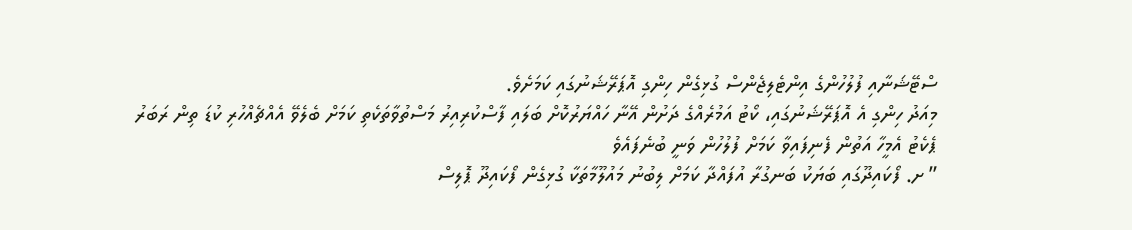ސްޓޭޝަނާއި ފުލުހުންގެ އިންޓެލިޖެންސް ގުޅިގެން ހިންގި އޮޕަރޭޝަނުގައި ކަމަށެވެ.
މިއަދު ހިންގި އެ އޮޕަރޭޝަނުގައި، ކޯޓު އަމުރެއްގެ ދަށުން އޭނާ ހައްޔަރުކޮށް ބަލައި ފާސްކުރިއިރު މަސްތުވާތަކެތި ކަމަށް ބެލެވޭ އެއްޗެއްހުރި ކުޑަ ތިން ރަބަރު ޕެކެޓު އެމީހާ އަތުން ފެނިފައިވާ ކަމަށް ފުލުހުން ވަނީ ބުނެފައެވެ
” ށ. ފޯކައިދޫގައި ބަޔަކު ބަނގުރާ އުފައްދާ ކަމަށް ލިބުނު މައުލޫމާތަކާ ގުޅިގެން ފޯކައިދޫ ޕޮލިސް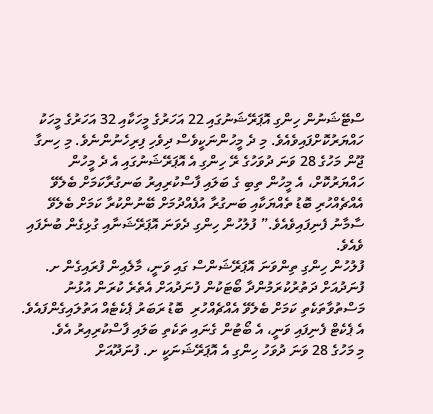ސްޓޭޝަނުން ހިންގި އޮޕަރޭޝަނުގައި 22 އަހަރުގެ މީހަކާއި 32 އަހަރުގެ މީހަކު ހައްޔަރުކޮށްފައިވެއެވެ. މި ދެ މީހުންނަކީވެސް ދިވެހި ފިރިހެނުންނެވެ. މި ހިނގާ ޖޫން މަހުގެ 28 ވަނަ ދުވަހުގެ ރޭ ހިންގި އެ އޮޕަރޭޝަނުގައި އެ ދެ މީހުން ހައްޔަރުކޮށް، އެ މީހުން ތިބި ގެ ބަލައި ފާސްކުރިއިރު ބަނގުރާކަމަށް ބެލެވޭ އެއްޗެއްހުރި ބޮޑު ތެއްޔަކާއި ބަނގުރާ އުފެއްދުމަށް ބޭނުންކުރާ ކަމަށް ބެލެވޭ ސާމާނު ފެނިފައިވެއެވެ.” ފުލުހުން ހިންގި ދެވަނަ އޮޕަރޭޝަނާއި ގުޅިގެން ބުނެފައި ވެއެވެ.
ފުލުހުން ހިންގި ތިންވަނަ އޮޕަރޭޝަންސް ގައި ވަނީ، މާލެއިން ފުރައިގެން ށ. ފުނަދުއަށް ދަތުރުކުރަމުންދާ ބޯޓަކުން ފުނަދުއަށް އެތެރެ ކުރަން އުޅުނު މަސްތުވާތަކެތި ކަމަށް ބެލެވޭ އެއްޗެއްހުރި  ބޮޑު ރަބަރު ޕެކެޓެއް އަތުލައިގެންފައެވެ. އެ ޕެކެޓް ފެނިފައި ވަނީ، އެ ބޯޓުން ގެނައި ތަކެތި ބަލައި ފާސްކުރިއިރު އެވެ.
މި މަހުގެ 28 ވަނަ ދުވަހު ހިންގި އެ އޮޕަރޭޝަނަކީ ށ. ފުނަދޫއަށް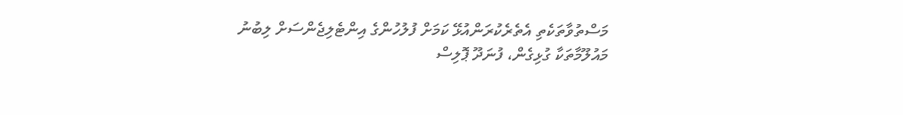މަސްތުވާތަކެތި އެތެރެކުރަންއުޅޭ ކަމަށް ފުލުހުންގެ އިންޓެލިޖެންސަށް ލިބުނު މައުލޫމާތަކާ ގުޅިގެން، ފުނަދޫ ޕޮލިސް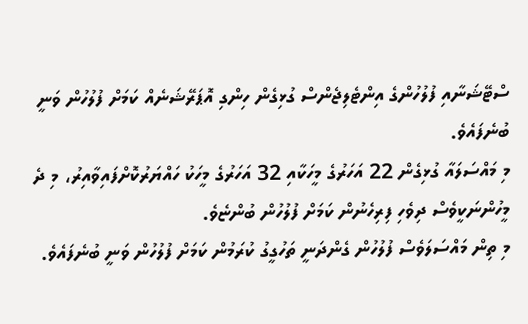ސްޓޭޝަނާއި ފުލުހުންގެ އިންޓެލިޖެންސް ގުޅިގެން ހިންގި އޮޕަރޭޝަނެއް ކަމަށް ފުލުހުން ވަނީ ބުނެފައެވެ.
މި މައްސަލައާ ގުޅިގެން 22 އަހަރުގެ މީހަކާއި 32 އަހަރުގެ މީހަކު ހައްޔަރުކޮށްފައިވާއިރު، މި ދެ މީހުންނަކީވެސް ދިވެހި ފިރިހެނުން ކަމަށް ފުލުހުން ބުންޏެވެ.
މި ތިން މައްސަލަވެސް ފުލުހުން ގެންދަނީ ތަހުގީގު ކުރަމުން ކަމަށް ފުލުހުން ވަނީ ބުނެފައެވެ.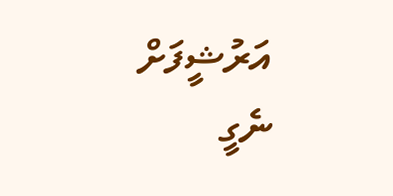އަރުޝީފަށް ނެގީ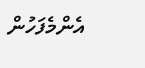އެންމެފަހުން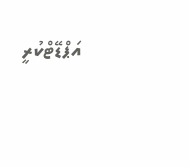އަޕްޑޭޓްކުރީ